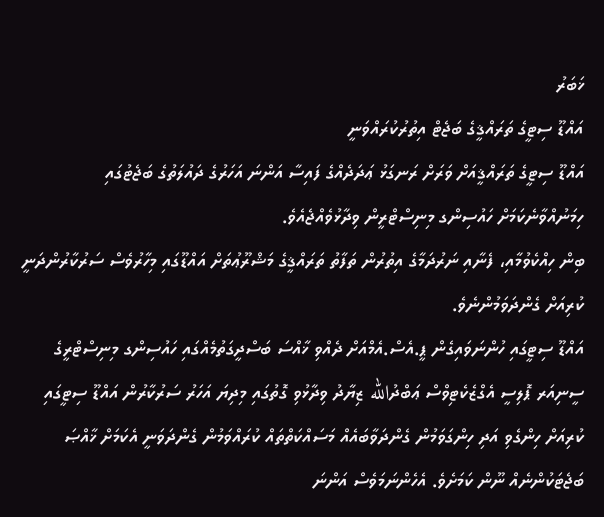ޚަބަރު
އައްޑޫ ސިޓީގެ ތަރައްޤީގެ ބަޖެޓް އިތުރުކުރައްވަނީ
އައްޑޫ ސިޓީގެ ތަރައްޤީއަށް ވަރަށް ރަނގަޅު ޢަދަދެއްގެ ފައިސާ އަންނަ އަހަރުގެ ދައުލަތުގެ ބަޖެޓުގައި ހިމަނުއްވާނެކަމަށް ހައުސިންގ މިނިސްޓްރީން ވިދާޅުވެއްޖެއެވެ.
ބިން ހިއްކެވުމާއި، ފެނާއި ނަރުދަމާގެ އިތުރުން ތަފާތު ތަރައްޤީގެ މަޝްރޫޢުތަށް އައްޑޫގައި މިހާރުވެސް ސަރުކާރުންދަނީ ކުރިއަށް ގެންދަވަމުންނެވެ.
އައްޑޫ ސިޓީގައި ހުންނަވައިގެން ޕީ.އެސް.އެމްއަށް ދެއްވި ޚާއްސަ ބަސްދީގަތުމެއްގައި ހައުސިންގ މިނިސްޓްރީގެ ސީނިއަރ ޕޮލިސީ އެގްޒެކެޓިވްސް ޢަބްދުالله ޒިޔާދު ވިދާޅުވި ގޮތުގައި މިދިޔަ އަހަރު ސަރުކާރުން އައްޑޫ ސިޓީގައި ކުރިއަށް ހިންގެވި އަދި ހިންގަވަމުން ގެންދަވާބައެއް މަސައްކަތްތައް ކުރައްވަމުން ގެންދަވަނީ އެކަމަށް ޚާއްޞަ ބަޖެޓަކުންނެއް ނޫން ކަމަށެވެ. އެހެންނަމަވެސް އަންނަ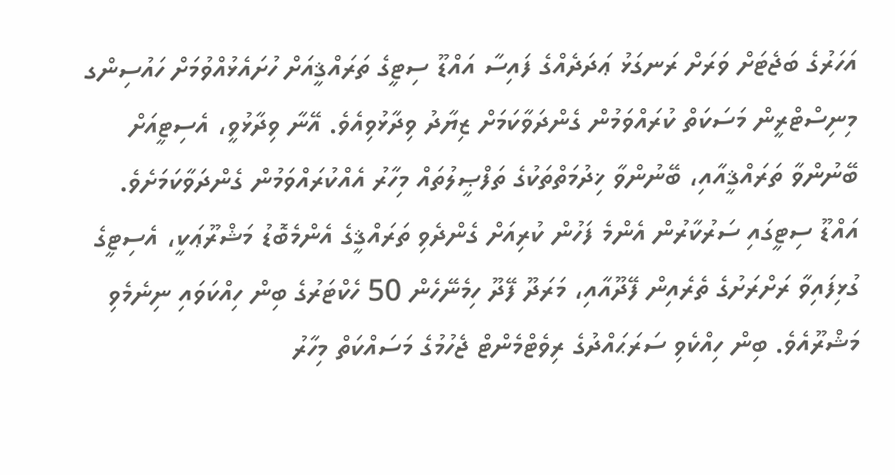އަހަރުގެ ބަޖެޓަށް ވަރަށް ރަނގަޅު ޢަދަދެއްގެ ފައިސާ އައްޑޫ ސިޓީގެ ތަރައްޤީއަށް ހުށައެޅުއްވުމަށް ހައުސިންގ މިނިސްޓްރީން މަސަކަތް ކުރައްވަމުން ގެންދަވާކަމަށް ޒިޔާދު ވިދާޅުވިއެވެ. އޭނާ ވިދާޅުވީ، އެސިޓީއަށް ބޭނުންވާ ތަރައްޤީއާއި، ބޭނުންވާ ޚިދުމަތްތަކުގެ ތަފްޞީލުތައް މިހާރު އެއްކުރައްވަމުން ގެންދަވާކަމަށެވެ.
އައްޑޫ ސިޓީގައި ސަރުކާރުން އެންމެ ފަހުން ކުރިއަށް ގެންދެވި ތަރައްޤީގެ އެންމެބޮޑު މަޝްރޫޢަކީ، އެސިޓީގެ ގުޅިފައިވާ ރަށްރަށުގެ ތެރެއިން ފޭދޫއާއި، މަރަދޫ ފޭދޫ ހިމެނޭހެން 50 ހެކްޓަރުގެ ބިން ހިއްކަވައި ނިނެމެވި މަޝްރޫއެވެ. ބިން ހިއްކެވި ސަރަޙައްދުގެ ރިވެޓްމެންޓް ޖެހުމުގެ މަސައްކަތް މިހާރު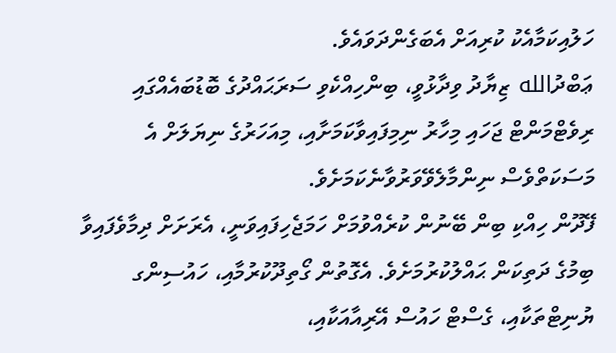ހަލުއިކަމާއެކު ކުރިއަށް އެބަގެންދަވައެވެ.
ޢަބްދުالله ޒިޔާދު ވިދާޅުވީ، ބިންހިއްކެވި ސަރަޙައްދުގެ ބޮޑުބައެއްގައި ރިވެޓްމަންޓް ޖަހައި މިހާރު ނިމިފައިވާކަމަށާއި، މިއަހަރުގެ ނިޔަލަށް އެ މަސަކަތްވެސް ނިންމާލެވޭވަރުވާނެކަމަށެވެ.
ފޭދޫން ހިއްކި ބިން ބޭނުން ކުރެއްވުމަށް ހަމަޖެހިފައިވަނީ، އެރަށަށް ދިމާވެފައިވާ ބިމުގެ ދަތިކަން ޙައްލުކުރުމަށެވެ. އެގޮތުން ގޯތިދޫކުރުމާއި، ހައުސިންގ ޔުނިޓްތަކާއި، ގެސްޓް ހައުސް އޭރިއާއަކާއި،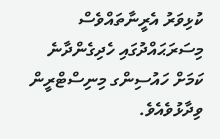ކުޅިވަރު އެރީނާތައްވެސް މިސަރަޙައްދުގައި ހެދިގެންދާނެ ކަމަށް ހައުސިންގ މިނިސްޓްރީން ވިދާޅުވެއެވެ.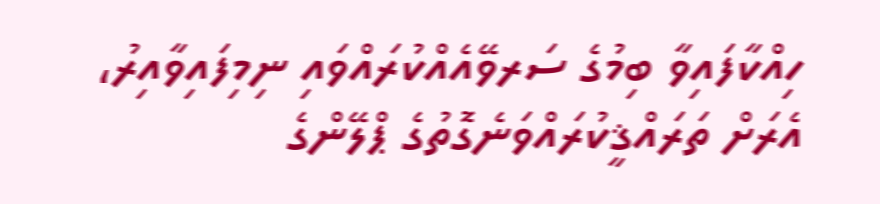ހިއްކާފައިވާ ބިމުގެ ސަރވޭއެއްކުރައްވައި ނިމިފައިވާއިރު، އެރަށް ތަރައްޤީކުރައްވަނެގޮތުގެ ޕްލޭންގެ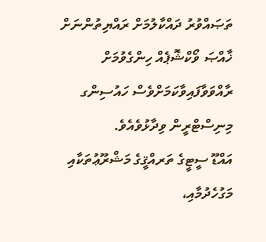ތަޞައްވުރު ދައްކާލުމަށް ރައްޔިތުންނަށް ޚާއްޞަ ވޯކްޝޮޕެއް ހިންގެވުމަށް ރާއްވަވާފައިވާކަމަށްވެސް ހައުސިންގ މިނިސްޓްރީން ވިދާޅުވެއެވެ.
އައްޑޫ ސީޓީގެ ތަރއްޤީގެ މަޝްރޫޢުތަކާއި މަގުހެދުމާއި،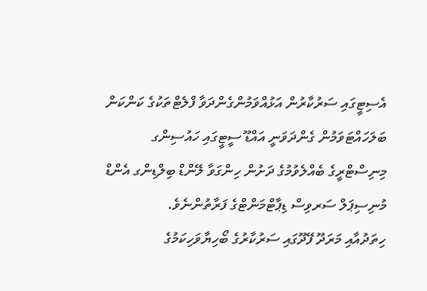އެސިޓީގައި ސަރުކާރުން އަޅުއްވަމުންގެންދަވާ ފްލެޓްތަކުގެ ކަންކަން ބަލަހައްޓަވަމުން ގެންދަވަނީ އައްޑޫ ސީޓީގައި ހައުސިންގ މިނިސްޓްރީގެ ބެއްލެވުމުގެ ދަށުން ހިންގަވާ ލޭންޑް ބިލްޑިންގ އެންޑް މުނިސިޕަލް ސަރވިސް ޑިޕާޓްމަންޓްގެ ފަރާތުންނެވެ.
ހިތަދުއާއި މަރަދޫ ފޭދޫގައި ސަރުކާރުގެ ބޯހިޔާވަހިކަމުގެ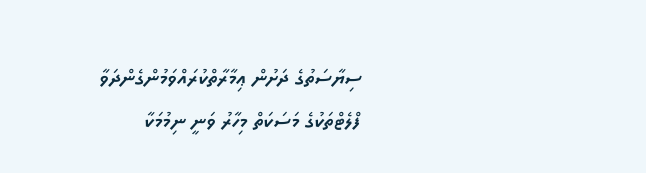ސިޔާސަތުގެ ދަށުން ޢިމާރާތްކުރައްވަމުންގެންދަވާ ފްލެޓްތަކުގެ މަސަކަތް މިހާރު ވަނީ ނިމުމަކާ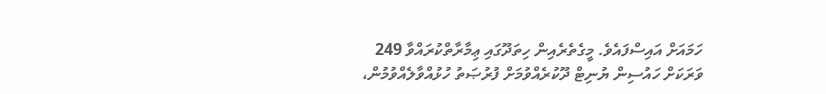ހަމައަށް އައިސްފައެވެ. މީގެތެރެއިން ހިތަދޫގައި ޢިމާރާތްކުރައްވާ 249 ވަރަކަށް ހައުސިން ޔުނިޓް ދޫކުރެއްވުމަށް ފުރުޞަތު ހުޅުއްވާލެއްވުމުން،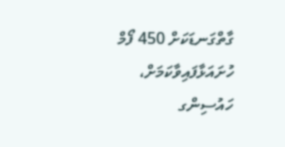ގާތްގަނޑަކަށް 450 ފޯމް ހުށައަޅާފައިވާކަމަށް، ހައުސިންގ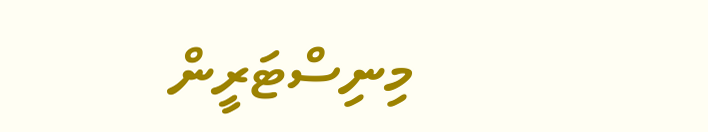މިނިސްޓަރީން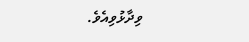ވިދާޅުވިއެވެ.